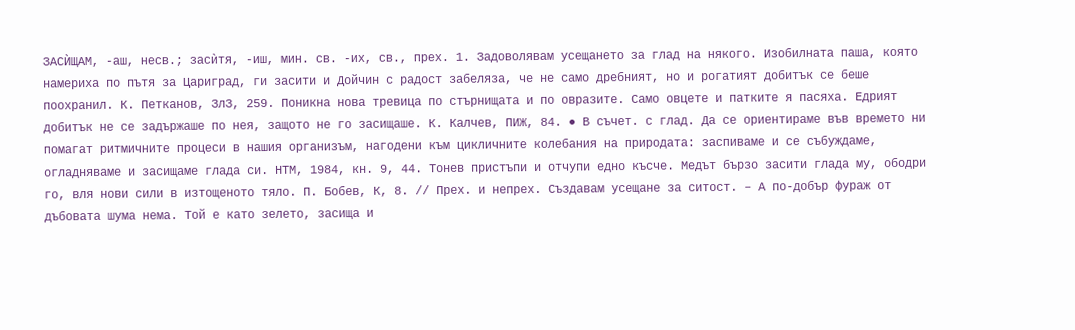ЗАСЍЩАМ, -аш, несв.; засѝтя, -иш, мин. св. -их, св., прех. 1. Задоволявам усещането за глад на някого. Изобилната паша, която намериха по пътя за Цариград, ги засити и Дойчин с радост забеляза, че не само дребният, но и рогатият добитък се беше поохранил. К. Петканов, ЗлЗ, 259. Поникна нова тревица по стърнищата и по овразите. Само овцете и патките я пасяха. Едрият добитък не се задържаше по нея, защото не го засищаше. К. Калчев, ПИЖ, 84. ● В съчет. с глад. Да се ориентираме във времето ни помагат ритмичните процеси в нашия организъм, нагодени към цикличните колебания на природата: заспиваме и се събуждаме, огладняваме и засищаме глада си. НТМ, 1984, кн. 9, 44. Тонев пристъпи и отчупи едно късче. Медът бързо засити глада му, ободри го, вля нови сили в изтощеното тяло. П. Бобев, К, 8. // Прех. и непрех. Създавам усещане за ситост. – А по-добър фураж от дъбовата шума нема. Той е като зелето, засища и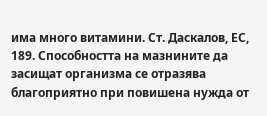има много витамини. Ст. Даскалов, ЕС, 189. Способността на мазнините да засищат организма се отразява благоприятно при повишена нужда от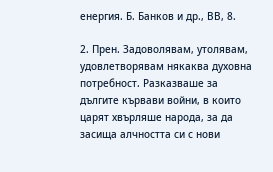енергия. Б. Банков и др., ВВ, 8.

2. Прен. Задоволявам, утолявам, удовлетворявам някаква духовна потребност. Разказваше за дългите кървави войни, в които царят хвърляше народа, за да засища алчността си с нови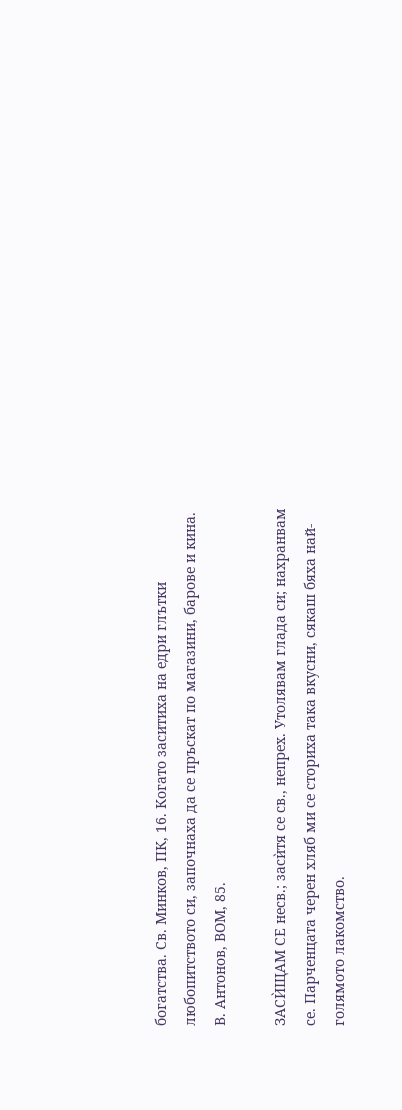богатства. Св. Минков, ПК, 16. Когато заситиха на едри глътки любопитството си, започнаха да се пръскат по магазини, барове и кина. В. Антонов, ВОМ, 85.

ЗАСЍЩАМ СЕ несв.; засѝтя се св., непрех. Утолявам глада си; нахранвам се. Парченцата черен хляб ми се сториха така вкусни, сякаш бяха най-голямото лакомство.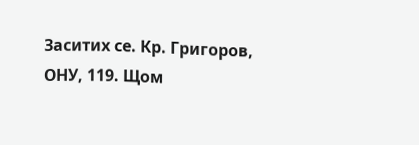Заситих се. Кр. Григоров, ОНУ, 119. Щом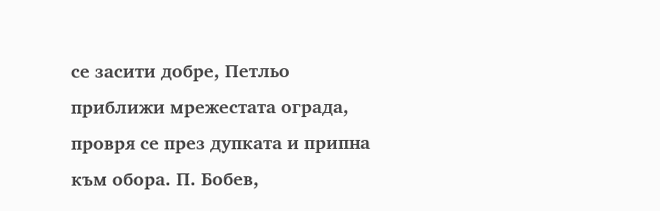се засити добре, Петльо приближи мрежестата ограда, провря се през дупката и припна към обора. П. Бобев,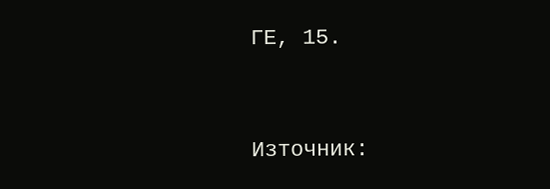ГЕ, 15.


Източник: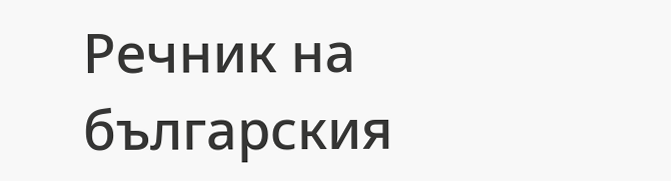Речник на българския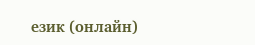език (онлайн)